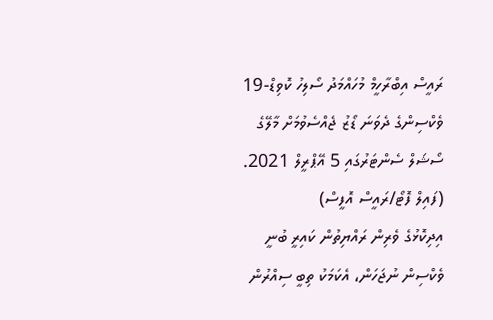ރައީސް އިބްރާހީމް މުހައްމަދު ސޯލިހު ކޮވިޑް-19 ވެކްސިންގެ ދެވަނަ ޑޯޒު ޖެއްސެވުމަށް މާލޭގެ ސޯޝަލް ސެންޓަރުގައި 5 އޭޕްރީލް 2021. (ފައިލް ފޮޓޯ/ރައީސް އޮފީސް)
އިދިކޮޅުގެ ވެރިން ރައްޔިތުން ކައިރީ ބުނީ ވެކްސިން ނުޖަހަން، އެކަމަކު ތިބީ ސިއްރުން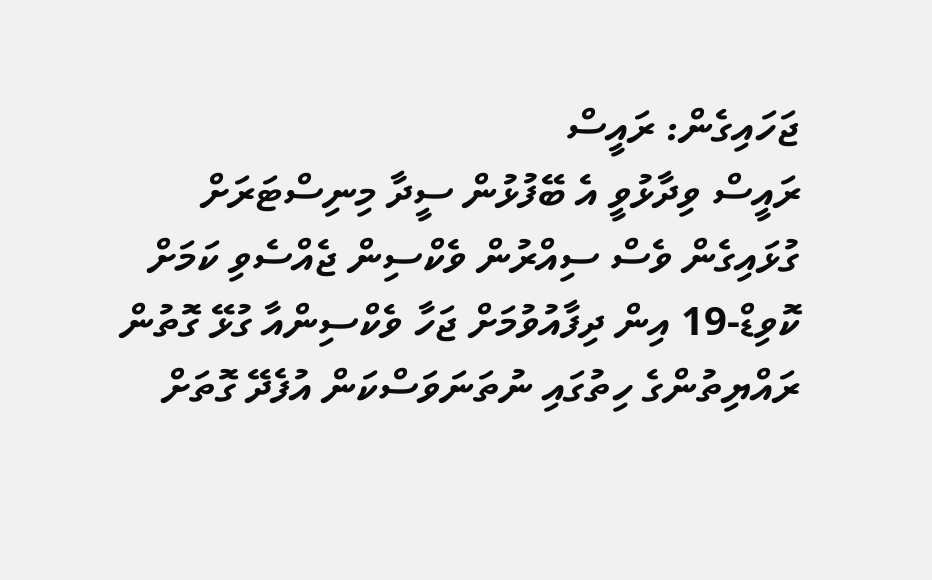ޖަހައިގެން: ރައީސް
ރައީސް ވިދާޅުވީ އެ ބޭފުޅުން ސީދާ މިނިސްޓަރަށް ގުޅައިގެން ވެސް ސިއްރުން ވެކްސިން ޖެއްސެވި ކަމަށް
ކޮވިޑް-19 އިން ދިފާއުވުމަށް ޖަހާ ވެކްސިންއާ ގުޅޭ ގޮތުން ރައްޔިތުންގެ ހިތުގައި ނުތަނަވަސްކަން އުފެދޭ ގޮތަށް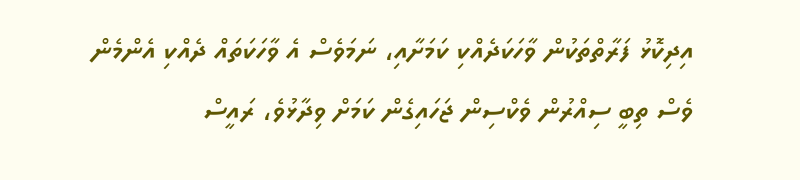އިދިކޮޅު ފަރާތްތަކުން ވާހަކަދެއްކި ކަމަށާއި، ނަމަވެސް އެ ވާހަކަތައް ދެއްކި އެންމެން ވެސް ތިބީ ސިއްރުން ވެކްސިން ޖަހައިގެން ކަމަށް ވިދާޅުވެ، ރައީސް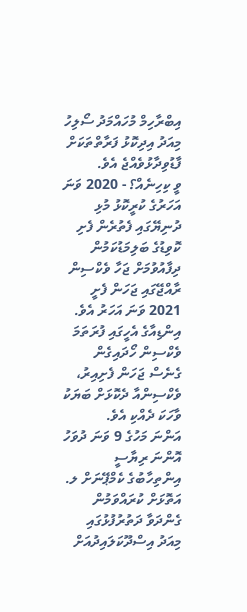އިބްރާހިމް މުހައްމަދު ސޯލިހު މިއަދު އިދިކޮޅު ފަރާތްތަކަށް ފާޑުވިދާޅުވެއްޖެ އެވެ.
ވީ ކިހިނެއް؟ - 2020 ވަނަ އަހަރުގެ ކުރީކޮޅު މުޅި ދުނިޔޭގައި ފެތުރެން ފެށި ކޮވިޑުގެ ބަލިމަޑުކަމުން ދިފާއުވުމަށް ޖަހާ ވެކްސިން ރާއްޖޭގައި ޖަހަން ފެށީ 2021 ވަނަ އަހަރު އެވެ. އިންޑިއާގެ އެހީގައި ފުރަތަމަ ވެކްސިން ހޯދައިގެން ގެނެސް ޖަހަން ފެށިއިރު، ވެކްސިންއާ ދެކޮޅަށް ބަޔަކު ވާހަކަ ދެއްކި އެވެ.
އަންނަ މަހުގެ 9 ވަނަ ދުވަހު އޮންނަ ރިޔާސީ އިންތިހާބުގެ ކެމްޕޭނަށް ލ. އަތޮޅަށް ކުރައްވަމުން ގެންދަވާ ދަތުރުފުޅުގައި މިއަދު އިސްދޫކަލައިދުއަށް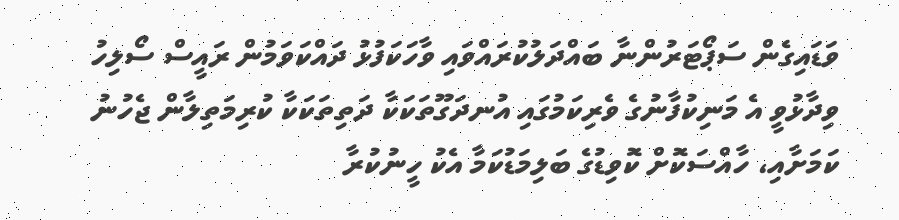ވަޑައިގެން ސަޕޯޓަރުންނާ ބައްދަލުކުރައްވައި ވާހަކަފުޅު ދައްކަވަމުން ރައީސް ސޯލިހު ވިދާޅުވީ އެ މަނިކުފާނުގެ ވެރިކަމުގައި އުނދަގޫތަކަކާ ދަތިތަކަކާ ކުރިމަތިލާން ޖެހުނު ކަމަށާއި، ހާއްސަކޮށް ކޮވިޑުގެ ބަލިމަޑުކަމާ އެކު ހީނުކުރާ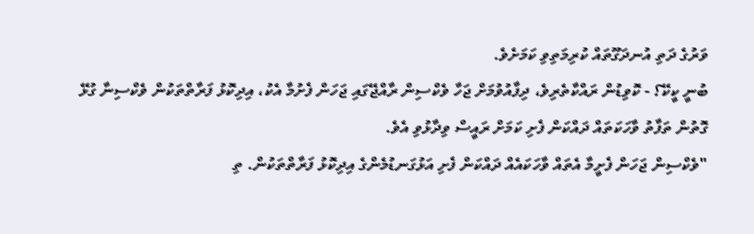ވަރުގެ ދަތި އުނދަގޫތައް ކުރިމަތިވި ކަމަށެވެ.
ބުނީ ކީކޭ؟ - ކޮވިޑުން ރައްކާތެރިވެ، ދިފާއުވުމަށް ޖަހާ ވެކްސިން ރާއްޖޭގައި ޖަހަން ފެށުމާ އެކު، އިދިކޮޅު ފަރާތްތަކުން ވެކްސިނާ ގުޅޭ ގޮތުން ތަފާތު ވާހަކަތައް ދައްކަން ފެށި ކަމަށް ރައީސް ވިދާޅުވި އެވެ.
"ވެކްސިން ޖަހަން ފެށީމާ އެތައް ވާހަކައެއް ދައްކަން ފެށި އަޅުގަނޑުމެންގެ އިދިކޮޅު ފަރާތްތަކުން. ތި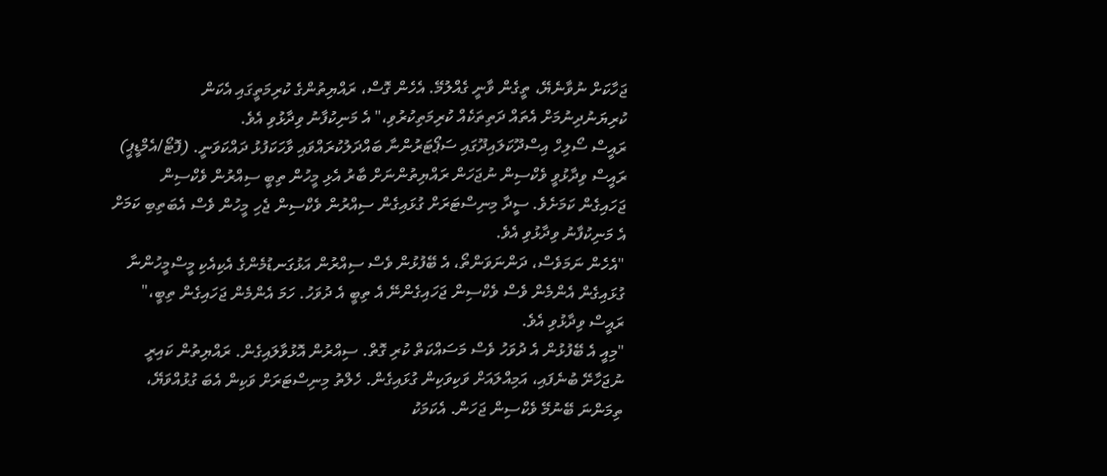ޖަހާކަށް ނުވާނެޔޭ، ތީގެން ވާނީ ގެއްލުމޭ. އެހެން ގޮސް، ރައްޔިތުންގެ ކުރިމަތީގައި އެކަން ކުރިޔަނުދިނުމަށް އެތައް ދަތިތަކެއް ކުރިމަތިކުރުވި،" އެ މަނިކުފާނު ވިދާޅުވި އެވެ.
ރައީސް ސޯލިހް އިސްދޫކަލައިދޫގައި ސަޕޯޓަރުންނާ ބައްދަލުކުރައްވައި ވާހަކަފުޅު ދައްކަވަނީ. (ފޮޓޯ/އެމްޑީޕީ)
ރައީސް ވިދާޅުވީ ވެކްސިން ނުޖަހަން ރައްޔިތުންނަށް ބާރު އެޅި މީހުން ތިބީ ސިއްރުން ވެކްސިން ޖަހައިގެން ކަމަށެވެ. ސީދާ މިނިސްޓަރަށް ގުޅައިގެން ސިއްރުން ވެކްސިން ޖެހި މީހުން ވެސް އެބަތިބި ކަމަށް އެ މަނިކުފާނު ވިދާޅުވި އެވެ.
"އެހެން ނަމަވެސް، ދަންނަވަންތޯ، އެ ބޭފުޅުން ވެސް ސިއްރުން އަޅުގަނޑުމެންގެ އެކިއެކި މީސްމީހުންނާ ގުޅައިގެން އެންމެން ވެސް ވެކްސިން ޖަހައިގެންނޭ އެ ތިބީ އެ ދުވަހު. ހަމަ އެންމެން ޖަހައިގެން ތިބީ،" ރައީސް ވިދާޅުވި އެވެ.
"މިއީ އެ ބޭފުޅުން އެ ދުވަހު ވެސް މަސައްކަތް ކުރި ގޮތް. ސިއްރުން އޮޅުވާލައިގެން. ރައްޔިތުން ކައިރީ ނުޖަހާށޭ ބުނެފައި، އަމިއްލައަށް ވަކިވަކިން ގުޅައިގެން. ހެލްތު މިނިސްޓަރަށް ވަކިން އެބަ ގުޅުއްވަޔޭ، ތިމަންނަ ބޭނުމޭ ވެކްސިން ޖަހަން. އެކަމަކު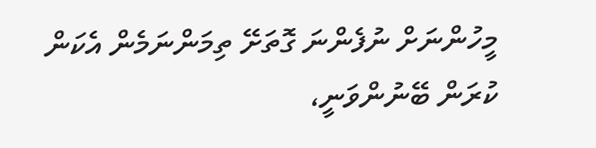މީހުންނަށް ނުފެންނަ ގޮތަށޭ ތިމަންނަމެން އެކަން ކުރަން ބޭނުންވަނީ،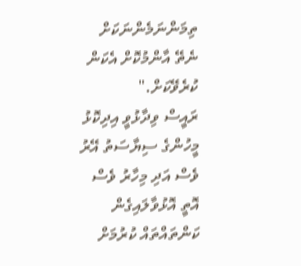ތިމަންނަމެންނަކަށް ނެތޭ އާންމުކޮށް އެކަން ކުރެވޭކަށް."
ރައީސް ވިދާޅުވީ އިދިކޮޅު މީހުންގެ ސިޔާސަތު އޭރު ވެސް އަދި މިހާރު ވެސް އޮތީ އޮޅުވާލައިގެން ކަންތައްތައް ކުރުމަށް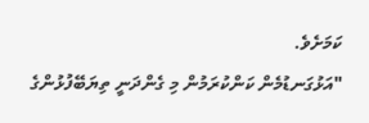ކަމަށެވެ.
"އަޅުގަނޑުމެން ކަންކުރަމުން މި ގެންދަނީ ތިޔަބޭފުޅުންގެ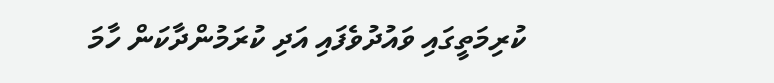ކުރިމަތީގައި ވައުދުވެފައި އަދި ކުރަމުންދާކަން ހާމަ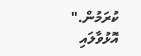ކުރަމުން."
އޮޅުވާލައި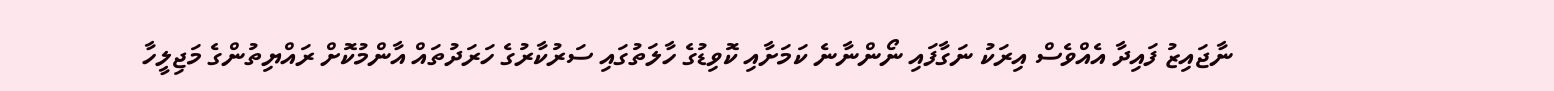ނާޖައިޒު ފައިދާ އެއްވެސް އިރަކު ނަގާފައި ނޯންނާނެ ކަމަށާއި ކޮވިޑުގެ ހާލަތުގައި ސަރުކާރުގެ ހަރަދުތައް އާންމުކޮށް ރައްޔިތުންގެ މަޖިލީހާ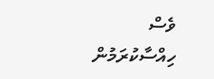ވެސް ހިއްސާކުރަމުން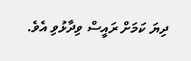ދިޔަ ކަމަށް ރައީސް ވިދާޅުވި އެވެ.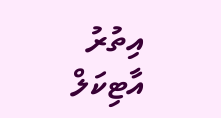އިތުރު އާޓިކަލް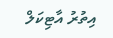އިތުރު އާޓިކަލް